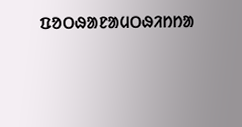ᱯᱚᱛᱷᱟᱱᱟᱢᱛᱷᱤᱴᱴᱟ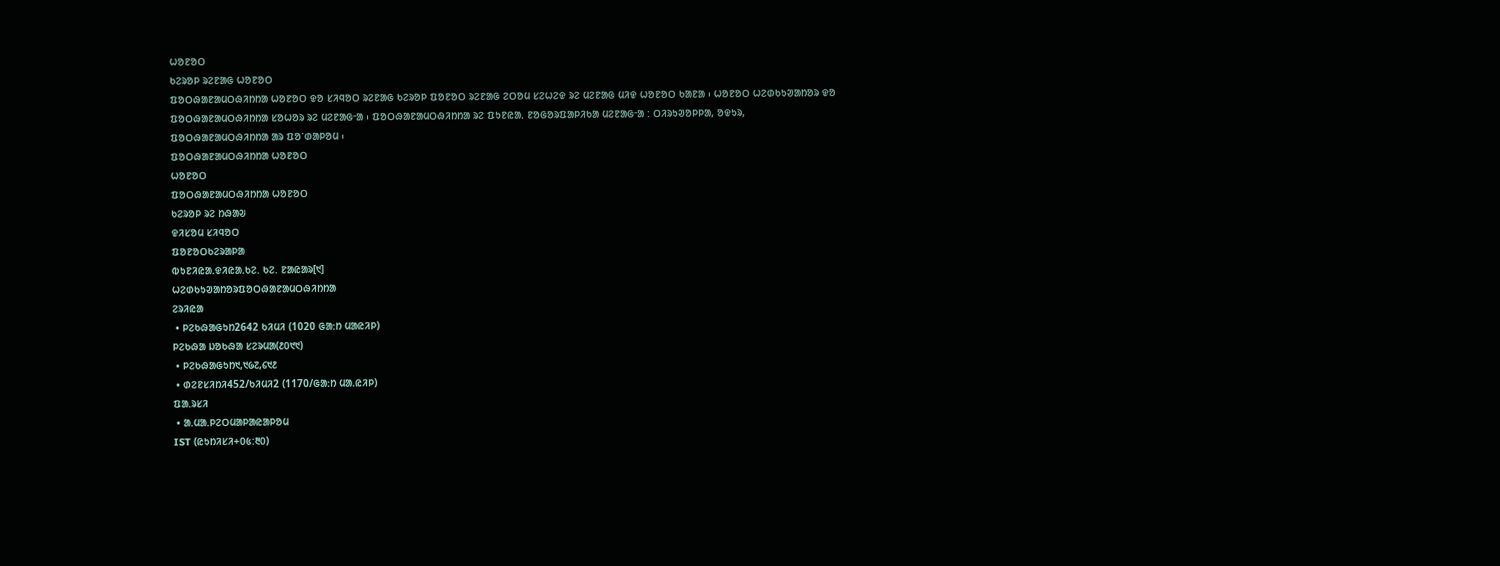ᱦᱚᱱᱚᱛ
ᱠᱮᱨᱚᱞ ᱨᱮᱱᱟᱜ ᱦᱚᱱᱚᱛ
ᱯᱚᱛᱷᱟᱱᱟᱢᱛᱷᱤᱴᱴᱟ ᱦᱚᱱᱚᱛ ᱫᱚ ᱥᱤᱧᱚᱛ ᱨᱮᱱᱟᱜ ᱠᱮᱨᱚᱞ ᱯᱚᱱᱚᱛ ᱨᱮᱱᱟᱜ ᱮᱛᱚᱢ ᱥᱮᱦᱮᱫ ᱨᱮ ᱢᱮᱱᱟᱜ ᱢᱤᱫ ᱦᱚᱱᱚᱛ ᱠᱟᱱᱟ ᱾ ᱦᱚᱱᱚᱛ ᱦᱮᱰᱠᱩᱣᱟᱴᱚᱨ ᱫᱚ ᱯᱚᱛᱷᱟᱱᱟᱢᱛᱷᱤᱴᱴᱟ ᱥᱚᱦᱚᱨ ᱨᱮ ᱢᱮᱱᱟᱜᱼᱟ ᱾ ᱯᱚᱛᱷᱟᱱᱟᱢᱛᱷᱤᱴᱴᱟ ᱨᱮ ᱯᱩᱱᱭᱟᱹ ᱱᱚᱜᱚᱨᱯᱟᱞᱤᱠᱟ ᱢᱮᱱᱟᱜᱼᱟ : ᱛᱤᱨᱩᱣᱚᱞᱞᱟ, ᱚᱫᱩᱨ, ᱯᱚᱛᱷᱟᱱᱟᱢᱛᱷᱤᱴᱴᱟ ᱟᱨ ᱯᱚᱸᱰᱟᱞᱚᱢ ᱾
ᱯᱚᱛᱷᱟᱱᱟᱢᱛᱷᱤᱴᱴᱟ ᱦᱚᱱᱚᱛ
ᱦᱚᱱᱚᱛ
ᱯᱚᱛᱷᱟᱱᱟᱢᱛᱷᱤᱴᱴᱟ ᱦᱚᱱᱚᱛ
ᱠᱮᱨᱚᱞ ᱨᱮ ᱴᱷᱟᱶ
ᱫᱤᱥᱚᱢ ᱥᱤᱧᱚᱛ
ᱯᱚᱱᱚᱛᱠᱮᱨᱟᱞᱟ
ᱵᱩᱱᱤᱭᱟᱹᱫᱤᱭᱟᱹᱠᱮ. ᱠᱮ. ᱱᱟᱭᱟᱨ[᱑]
ᱦᱮᱰᱠᱩᱣᱟᱴᱚᱨᱯᱚᱛᱷᱟᱱᱟᱢᱛᱷᱤᱴᱴᱟ
ᱮᱨᱤᱭᱟ
 • ᱞᱮᱠᱷᱟᱜᱩᱴ2642 ᱠᱤᱢᱤ (1020 ᱜᱟᱺᱴ ᱢᱟᱭᱤᱞ)
ᱞᱮᱠᱷᱟ ᱡᱚᱠᱷᱟ ᱥᱮᱨᱢᱟ(᱒᱐᱑᱑)
 • ᱞᱮᱠᱷᱟᱜᱩᱴ᱑,᱑᱙᱗,᱔᱑᱒
 • ᱰᱮᱱᱥᱤᱴᱤ452/ᱠᱤᱢᱤ2 (1170/ᱜᱟᱺᱴ ᱢᱟᱹᱭᱤᱞ)
ᱯᱟᱹᱨᱥᱤ
 • ᱟᱹᱢᱟᱹᱞᱮᱛᱢᱟᱞᱟᱭᱟᱞᱚᱢ
IST (ᱭᱩᱴᱤᱥᱤ+᱐᱕:᱓᱐)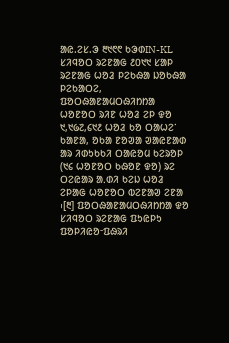ᱟᱭ.ᱮᱥ.ᱳ ᱓᱑᱖᱖ ᱠᱳᱰIN-KL
ᱥᱤᱧᱚᱛ ᱨᱮᱱᱟᱜ ᱒᱐᱑᱑ ᱥᱟᱞ ᱨᱮᱱᱟᱜ ᱦᱚᱲ ᱞᱮᱠᱷᱟ ᱡᱚᱠᱷᱟ ᱞᱮᱠᱟᱛᱮ, ᱯᱚᱛᱷᱟᱱᱟᱢᱛᱷᱤᱴᱴᱟ ᱦᱚᱱᱚᱛ ᱨᱤᱱ ᱦᱚᱲ ᱮᱞ ᱫᱚ ᱑,᱑᱙᱗,᱔᱑᱒ ᱦᱚᱲ ᱠᱚ ᱛᱟᱦᱮᱸ ᱠᱟᱱᱟ, ᱚᱠᱟ ᱱᱚᱣᱟ ᱣᱟᱭᱱᱟᱰ ᱟᱨ ᱤᱰᱩᱠᱠᱤ ᱛᱟᱭᱚᱢ ᱠᱮᱨᱚᱞ (᱑᱔ ᱦᱚᱱᱚᱛ ᱠᱷᱚᱱ ᱫᱚ) ᱨᱮ ᱛᱮᱭᱟᱨ ᱟᱹᱰᱤ ᱠᱮᱡ ᱦᱚᱲ ᱮᱞᱟᱜ ᱦᱚᱱᱚᱛ ᱵᱮᱱᱟᱣ ᱮᱱᱟ ᱾[᱓] ᱯᱚᱛᱷᱟᱱᱟᱢᱛᱷᱤᱴᱴᱟ ᱫᱚ ᱥᱤᱧᱚᱛ ᱨᱮᱱᱟᱜ ᱯᱩᱭᱞᱩ ᱯᱚᱞᱤᱭᱚᱼᱯᱷᱨᱤ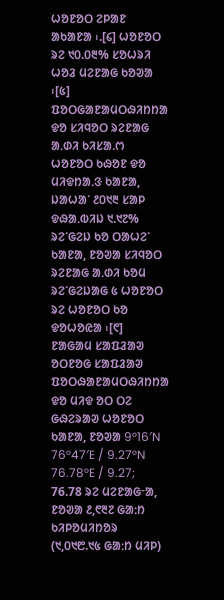ᱦᱚᱱᱚᱛ ᱮᱞᱟᱱ ᱟᱠᱟᱱᱟ ᱾.[᱔] ᱦᱚᱱᱚᱛ ᱨᱮ ᱑᱐.᱐᱓% ᱥᱚᱦᱨᱤ ᱦᱚᱲ ᱢᱮᱱᱟᱜ ᱠᱚᱣᱟ ᱾[᱕] ᱯᱚᱛᱜᱟᱱᱟᱢᱛᱷᱤᱴᱴᱟ ᱫᱚ ᱥᱤᱧᱚᱛ ᱨᱮᱱᱟᱜ ᱟᱹᱰᱤ ᱠᱤᱥᱟᱹᱬ ᱦᱚᱱᱚᱛ ᱠᱷᱚᱱ ᱫᱚ ᱢᱤᱫᱴᱟᱹᱝ ᱠᱟᱱᱟ, ᱡᱟᱦᱟᱸ ᱒᱐᱑᱓ ᱥᱟᱞ ᱫᱷᱟᱹᱵᱤᱡ ᱑.᱑᱗% ᱨᱮᱸᱜᱮᱡ ᱠᱚ ᱛᱟᱦᱮᱸ ᱠᱟᱱᱟ, ᱱᱚᱣᱟ ᱥᱤᱧᱚᱛ ᱨᱮᱱᱟᱜ ᱟᱹᱰᱤ ᱠᱚᱢ ᱨᱮᱸᱜᱮᱡᱟᱜ ᱕ ᱦᱚᱱᱚᱛ ᱨᱮ ᱦᱚᱱᱚᱛ ᱠᱚ ᱫᱚᱦᱚᱭᱟ ᱾[᱖]
ᱱᱟᱜᱟᱢ ᱥᱟᱯᱲᱟᱣ
ᱚᱛᱱᱚᱜ ᱥᱟᱯᱲᱟᱣ
ᱯᱚᱛᱷᱟᱱᱟᱢᱛᱷᱤᱴᱴᱟ ᱫᱚ ᱢᱤᱫ ᱚᱛ ᱛᱮ ᱜᱷᱮᱨᱟᱣ ᱦᱚᱱᱚᱛ ᱠᱟᱱᱟ, ᱱᱚᱣᱟ 9°16′N 76°47′E / 9.27°N 76.78°E / 9.27; 76.78 ᱨᱮ ᱢᱮᱱᱟᱜᱼᱟ, ᱱᱚᱣᱟ ᱒,᱖᱓᱗ ᱜᱟᱺᱴ ᱠᱤᱞᱚᱢᱤᱴᱚᱨ (᱑,᱐᱑᱘.᱑᱕ ᱜᱟᱺᱴ ᱢᱤᱞ)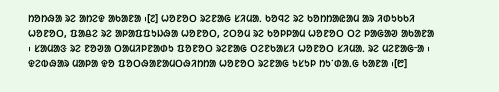ᱴᱚᱴᱷᱟ ᱨᱮ ᱟᱴᱮᱫ ᱟᱠᱟᱱᱟ ᱾[᱗] ᱦᱚᱱᱚᱛ ᱨᱮᱱᱟᱜ ᱥᱤᱢᱟᱹ ᱠᱚᱧᱮ ᱨᱮ ᱠᱚᱴᱴᱟᱭᱟᱢ ᱟᱨ ᱤᱰᱩᱠᱠᱤ ᱦᱚᱱᱚᱛ, ᱯᱟᱪᱮ ᱨᱮ ᱟᱞᱟᱯᱯᱩᱡᱷᱟ ᱦᱚᱱᱚᱛ, ᱮᱛᱚᱢ ᱨᱮ ᱠᱚᱞᱞᱟᱢ ᱦᱚᱱᱚᱛ ᱛᱮ ᱞᱟᱜᱟᱣ ᱟᱠᱟᱱᱟ ᱾ ᱥᱟᱢᱟᱝ ᱨᱮ ᱱᱚᱣᱟ ᱛᱟᱢᱤᱞᱱᱟᱰᱩ ᱯᱚᱱᱚᱛ ᱨᱮᱱᱟᱜ ᱛᱮᱱᱠᱟᱥᱤ ᱦᱚᱱᱚᱛ ᱥᱤᱢᱟᱹ ᱨᱮ ᱢᱮᱱᱟᱜᱼᱟ ᱾ ᱫᱮᱵᱷᱟᱨ ᱢᱟᱞᱟ ᱫᱚ ᱯᱚᱛᱷᱟᱱᱟᱢᱛᱷᱤᱴᱴᱟ ᱦᱚᱱᱚᱛ ᱨᱮᱱᱟᱜ ᱩᱥᱩᱞ ᱴᱩᱸᱰᱟᱹᱜ ᱠᱟᱱᱟ ᱾[᱘]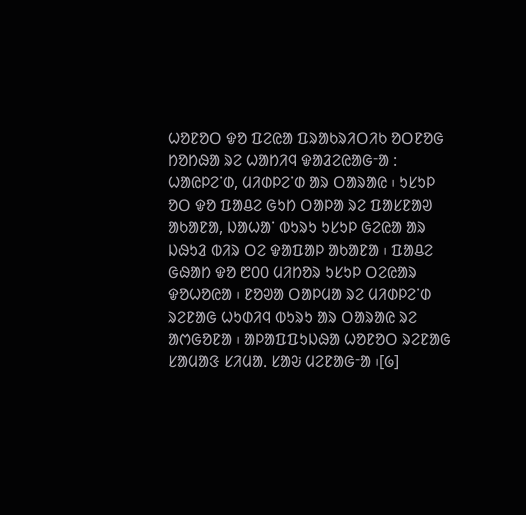ᱦᱚᱱᱚᱛ ᱫᱚ ᱯᱮᱭᱟ ᱯᱨᱟᱠᱨᱤᱛᱤᱠ ᱚᱛᱱᱚᱜ ᱴᱚᱴᱷᱟ ᱨᱮ ᱦᱟᱴᱤᱧ ᱫᱟᱲᱮᱭᱟᱜᱼᱟ : ᱦᱟᱭᱞᱮᱸᱰ, ᱢᱤᱰᱞᱮᱸᱰ ᱟᱨ ᱛᱟᱨᱟᱭ ᱾ ᱩᱥᱩᱞ ᱚᱛ ᱫᱚ ᱯᱟᱪᱮ ᱜᱩᱴ ᱛᱟᱞᱟ ᱨᱮ ᱯᱟᱥᱱᱟᱣ ᱟᱠᱟᱱᱟ, ᱡᱟᱦᱟᱸ ᱵᱩᱨᱩ ᱩᱥᱩᱞ ᱜᱮᱭᱟ ᱟᱨ ᱡᱷᱩᱲ ᱵᱤᱨ ᱛᱮ ᱫᱟᱯᱟᱞ ᱟᱠᱟᱱᱟ ᱾ ᱯᱟᱪᱮ ᱜᱷᱟᱴ ᱫᱚ ᱘᱐᱐ ᱢᱤᱴᱚᱨ ᱩᱥᱩᱞ ᱛᱮᱭᱟᱨ ᱫᱚᱦᱚᱭᱟ ᱾ ᱱᱚᱣᱟ ᱛᱟᱞᱢᱟ ᱨᱮ ᱢᱤᱰᱞᱮᱸᱰ ᱨᱮᱱᱟᱜ ᱦᱩᱰᱤᱧ ᱵᱩᱨᱩ ᱟᱨ ᱛᱟᱨᱟᱭ ᱨᱮ ᱟᱬᱜᱚᱱᱟ ᱾ ᱟᱞᱟᱯᱯᱩᱡᱷᱟ ᱦᱚᱱᱚᱛ ᱨᱮᱱᱟᱜ ᱥᱟᱢᱟᱝ ᱥᱤᱢᱟᱹ ᱥᱟᱶ ᱢᱮᱱᱟᱜᱼᱟ ᱾[᱙]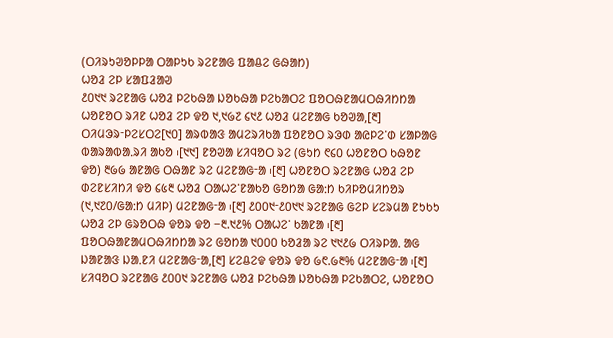(ᱛᱤᱨᱩᱣᱚᱞᱞᱟ ᱛᱟᱞᱩᱠ ᱨᱮᱱᱟᱜ ᱯᱟᱪᱮ ᱜᱷᱟᱴ)
ᱦᱚᱲ ᱮᱞ ᱥᱟᱯᱲᱟᱣ
᱒᱐᱑᱑ ᱨᱮᱱᱟᱜ ᱦᱚᱲ ᱞᱮᱠᱷᱟ ᱡᱚᱠᱷᱟ ᱞᱮᱠᱟᱛᱮ ᱯᱚᱛᱷᱱᱟᱢᱛᱷᱤᱴᱴᱟ ᱦᱚᱱᱚᱛ ᱨᱤᱱ ᱦᱚᱲ ᱮᱞ ᱫᱚ ᱑,᱑᱙᱗ ᱔᱑᱒ ᱦᱚᱲ ᱢᱮᱱᱟᱜ ᱠᱚᱣᱟ,[᱓] ᱛᱤᱢᱳᱨᱼᱞᱮᱥᱛᱮ[᱑᱐] ᱟᱨᱵᱟᱝ ᱟᱢᱮᱨᱤᱠᱟ ᱯᱚᱱᱚᱛ ᱨᱳᱰ ᱟᱭᱞᱮᱸᱰ ᱥᱟᱞᱟᱜ ᱵᱟᱨᱟᱵᱟᱹᱨᱤ ᱟᱠᱚ ᱾[᱑᱑] ᱱᱚᱣᱟ ᱥᱤᱧᱚᱛ ᱨᱮ (ᱜᱩᱴ ᱖᱔᱐ ᱦᱚᱱᱚᱛ ᱠᱷᱚᱱ ᱫᱚ) ᱓᱙᱙ ᱟᱱᱟᱜ ᱛᱷᱟᱱ ᱨᱮ ᱢᱮᱱᱟᱜᱼᱟ ᱾[᱓] ᱦᱚᱱᱚᱛ ᱨᱮᱱᱟᱜ ᱦᱚᱲ ᱮᱞ ᱰᱮᱱᱥᱤᱴᱤ ᱫᱚ ᱔᱕᱓ ᱦᱚᱲ ᱛᱟᱦᱮᱸᱱᱟᱠᱚ ᱜᱚᱴᱟ ᱜᱟᱺᱴ ᱠᱤᱞᱚᱢᱤᱴᱚᱨ (᱑,᱑᱗᱐/ᱜᱟᱺᱴ ᱢᱤᱞ) ᱢᱮᱱᱟᱜᱼᱟ ᱾[᱓] ᱒᱐᱐᱑ᱼ᱒᱐᱑᱑ ᱨᱮᱱᱟᱜ ᱜᱮᱞ ᱥᱮᱨᱢᱟ ᱱᱩᱠᱩ ᱦᱚᱲ ᱮᱞ ᱜᱨᱚᱛᱷ ᱫᱚᱨ ᱫᱚ −᱓.᱑᱒% ᱛᱟᱦᱮᱸ ᱠᱟᱱᱟ ᱾[᱓] ᱯᱚᱛᱷᱟᱱᱟᱢᱛᱷᱤᱴᱴᱟ ᱨᱮ ᱜᱚᱴᱟ ᱑᱐᱐᱐ ᱠᱚᱲᱟ ᱨᱮ ᱑᱑᱒᱙ ᱛᱤᱨᱞᱟᱹ ᱟᱜ ᱡᱟᱱᱟᱝ ᱡᱟᱹᱱᱤ ᱢᱮᱱᱟᱜᱼᱟ,[᱓] ᱥᱮᱪᱮᱫ ᱫᱚᱨ ᱫᱚ ᱙᱖.᱙᱓% ᱢᱮᱱᱟᱜᱼᱟ ᱾[᱓]
ᱥᱤᱧᱚᱛ ᱨᱮᱱᱟᱜ ᱒᱐᱐᱑ ᱨᱮᱱᱟᱜ ᱦᱚᱲ ᱞᱮᱠᱷᱟ ᱡᱚᱠᱷᱟ ᱞᱮᱠᱟᱛᱮ, ᱦᱚᱱᱚᱛ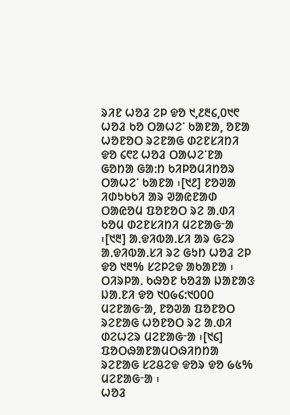ᱨᱤᱱ ᱦᱚᱲ ᱮᱞ ᱫᱚ ᱑,᱒᱓᱔,᱐᱑᱖ ᱦᱚᱲ ᱠᱚ ᱛᱟᱦᱮᱸ ᱠᱟᱱᱟ, ᱚᱱᱟ ᱦᱚᱱᱚᱛ ᱨᱮᱱᱟᱜ ᱰᱮᱱᱥᱤᱴᱤ ᱫᱚ ᱔᱖᱗ ᱦᱚᱲ ᱛᱟᱦᱮᱸᱱᱟ ᱜᱚᱴᱟ ᱜᱟᱺᱴ ᱠᱤᱞᱚᱢᱤᱴᱚᱨ ᱛᱟᱦᱮᱸ ᱠᱟᱱᱟ ᱾[᱑᱒] ᱱᱚᱣᱟ ᱤᱰᱩᱠᱠᱤ ᱟᱨ ᱣᱟᱭᱱᱟᱰ ᱛᱟᱭᱚᱢ ᱯᱚᱱᱚᱛ ᱨᱮ ᱟᱹᱰᱤ ᱠᱚᱢ ᱰᱮᱱᱥᱤᱴᱤ ᱢᱮᱱᱟᱜᱼᱟ ᱾[᱑᱓] ᱟᱹᱫᱤᱵᱟᱹᱥᱤ ᱟᱨ ᱜᱮᱨ ᱟᱹᱫᱤᱵᱟᱹᱥᱤ ᱨᱮ ᱜᱩᱴ ᱦᱚᱲ ᱮᱞ ᱫᱚ ᱑᱓% ᱥᱮᱞᱮᱫ ᱟᱠᱟᱱᱟ ᱾ ᱛᱤᱨᱞᱟᱹ ᱠᱷᱚᱱ ᱠᱚᱲᱟ ᱡᱟᱱᱟᱝ ᱡᱟᱹᱱᱤ ᱫᱚ ᱑᱐᱙᱔:᱑᱐᱐᱐ ᱢᱮᱱᱟᱜᱼᱟ, ᱱᱚᱣᱟ ᱯᱚᱱᱚᱛ ᱨᱮᱱᱟᱜ ᱦᱚᱱᱚᱛ ᱨᱮ ᱟᱹᱰᱤ ᱰᱮᱦᱮᱨ ᱢᱮᱱᱟᱜᱼᱟ ᱾[᱑᱔] ᱯᱚᱛᱷᱟᱱᱟᱢᱛᱷᱤᱴᱴᱟ ᱨᱮᱱᱟᱜ ᱥᱮᱪᱮᱫ ᱫᱚᱨ ᱫᱚ ᱙᱕% ᱢᱮᱱᱟᱜᱼᱟ ᱾
ᱦᱚᱲ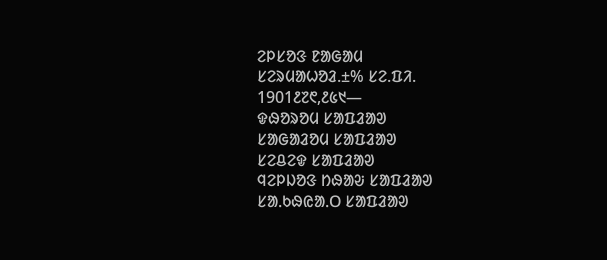ᱮᱞᱥᱚᱝ ᱱᱟᱜᱟᱢ
ᱥᱮᱨᱢᱟᱦᱚᱲ.±% ᱥᱮ.ᱯᱤ.
1901᱒᱗᱖,᱒᱕᱑—
ᱫᱷᱚᱨᱚᱢ ᱥᱟᱯᱲᱟᱣ
ᱥᱟᱜᱟᱲᱚᱢ ᱥᱟᱯᱲᱟᱣ
ᱥᱮᱪᱮᱫ ᱥᱟᱯᱲᱟᱣ
ᱧᱮᱞᱡᱚᱝ ᱴᱷᱟᱶ ᱥᱟᱯᱲᱟᱣ
ᱥᱟᱹᱠᱷᱭᱟᱹᱛ ᱥᱟᱯᱲᱟᱣ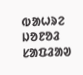ᱵᱟᱦᱨᱮ ᱡᱚᱱᱚᱲ ᱥᱟᱯᱲᱟᱣ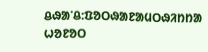ᱪᱷᱟᱸᱪ:ᱯᱚᱛᱷᱟᱱᱟᱢᱛᱷᱤᱴᱴᱟ ᱦᱚᱱᱚᱛ